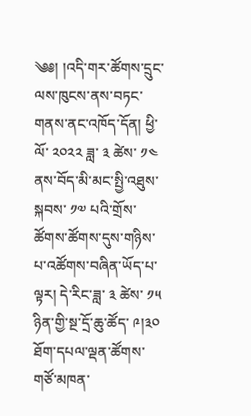༄༅། །འདི་གར་ཚོགས་དྲུང་ལས་ཁུངས་ནས་བཏང་གནས་ནང་འཁོད་དོན། ཕྱི་ལོ་ ༢༠༢༢ ཟླ་ ༣ ཚེས་ ༡༤ ནས་བོད་མི་མང་སྤྱི་འཐུས་སྐབས་ ༡༧ པའི་གྲོས་ཚོགས་ཚོགས་དུས་གཉིས་པ་འཚོགས་བཞིན་ཡོད་པ་ལྟར། དེ་རིང་ཟླ་ ༣ ཚེས་ ༡༥ ཉིན་གྱི་སྔ་དྲོ་ཆུ་ཚོད་ ༩།༣༠ ཐོག་དཔལ་ལྡན་ཚོགས་གཙོ་མཁན་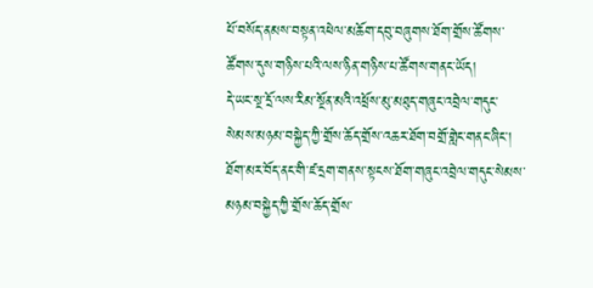པོ་བསོད་ནམས་བསྟན་འཕེལ་མཆོག་དབུ་བཞུགས་ཐོག་གྲོས་ཚོགས་ཚོགས་དུས་གཉིས་པའི་ལས་ཉིན་གཉིས་པ་ཚོགས་གནང་ཡོད།
དེ་ཡང་སྔ་དྲོ་ལས་རིམ་སྔོན་མའི་འཕྲོས་མུ་མཐུད་གཞུང་འབྲེལ་གདུང་སེམས་མཉམ་བསྐྱེད་ཀྱི་གྲོས་ཆོད་གྲོས་འཆར་ཐོག་བགྲོ་གླེང་གནང་ཞིང་། ཐོག་མར་བོད་ནང་གི་ཛ་དྲག་གནས་སྟངས་ཐོག་གཞུང་འབྲེལ་གདུང་སེམས་མཉམ་བསྐྱེད་ཀྱི་གྲོས་ཆོད་གྲོས་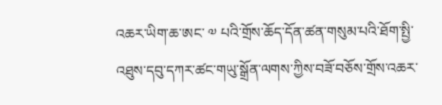འཆར་ཡིག་ཆ་ཨང་ ༧ པའི་གྲོས་ཆོད་དོན་ཚན་གསུམ་པའི་ཐོག་སྤྱི་འཐུས་དབུ་དཀར་ཚང་གཡུ་སྒྲོན་ལགས་ཀྱིས་བཟོ་བཅོས་གྲོས་འཆར་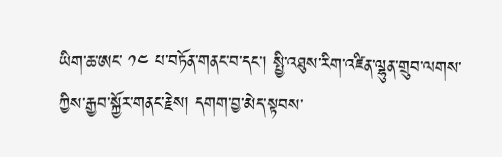ཡིག་ཆ་ཨང་ ༡༤ པ་བཏོན་གནང་བ་དང་། སྤྱི་འཐུས་རིག་འཛིན་ལྷུན་གྲུབ་ལགས་ཀྱིས་རྒྱབ་སྐྱོར་གནང་རྗེས། དགག་བྱ་མེད་སྟབས་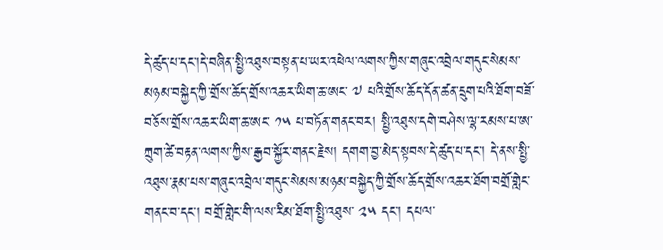དེ་ཚུད་པ་དང་།དེ་བཞིན་སྤྱི་འཐུས་བསྟན་པ་ཡར་འཕེལ་ལགས་ཀྱིས་གཞུང་འབྲེལ་གདུང་སེམས་མཉམ་བསྐྱེད་ཀྱི་གྲོས་ཆོད་གྲོས་འཆར་ཡིག་ཆ་ཨང་ ༧ པའི་གྲོས་ཆོད་དོན་ཚན་དྲུག་པའི་ཐོག་བཟོ་བཅོས་གྲོས་འཆར་ཡིག་ཆ་ཨང་ ༡༥ པ་བཏོན་གནང་བར། སྤྱི་འཐུས་དགེ་བཤེས་ལྷ་རམས་པ་ཨ་ཀྲུག་ཚེ་བརྟན་ལགས་ཀྱིས་རྒྱབ་སྐྱོར་གནང་རྗེས། དགག་བྱ་མེད་སྟབས་དེ་ཚུད་པ་དང་། དེ་ནས་སྤྱི་འཐུས་རྣམ་པས་གཞུང་འབྲེལ་གདུང་སེམས་མཉམ་བསྐྱེད་ཀྱི་གྲོས་ཆོད་གྲོས་འཆར་ཐོག་བགྲོ་གླེང་གནང་བ་དང་། བགྲོ་གླེང་གི་ལས་རིམ་ཐོག་སྤྱི་འཐུས་ ༢༥ དང་། དཔལ་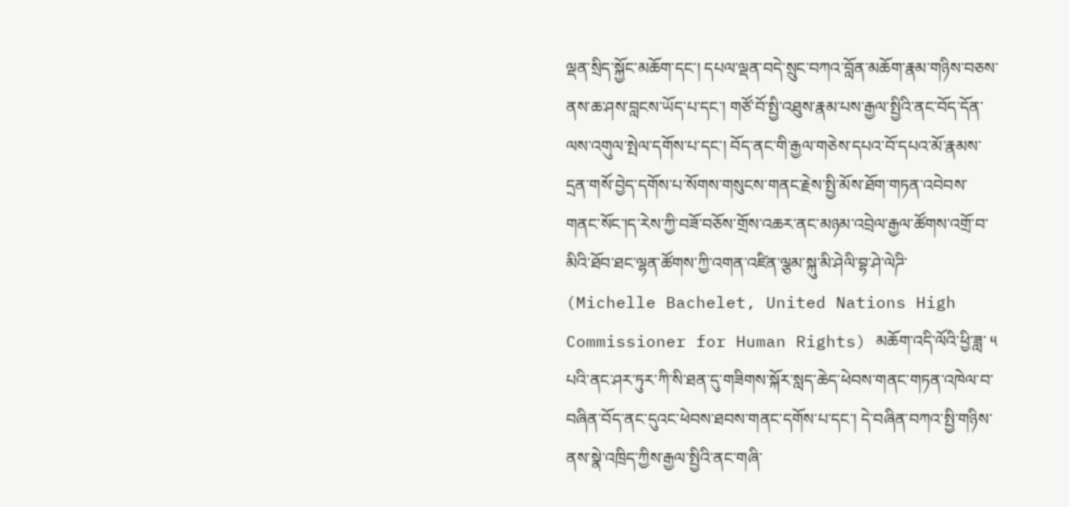ལྡན་སྲིད་སྐྱོང་མཆོག་དང་། དཔལ་ལྡན་བདེ་སྲུང་བཀའ་བློན་མཆོག་རྣམ་གཉིས་བཅས་ནས་ཆ་ཤས་བླངས་ཡོད་པ་དང་། གཙོ་བོ་སྤྱི་འཐུས་རྣམ་པས་རྒྱལ་སྤྱིའི་ནང་བོད་དོན་ལས་འགུལ་སྤེལ་དགོས་པ་དང་། བོད་ནང་གི་རྒྱལ་གཅེས་དཔའ་བོ་དཔའ་མོ་རྣམས་དྲན་གསོ་བྱེད་དགོས་པ་སོགས་གསུངས་གནང་རྗེས་སྤྱི་མོས་ཐོག་གཏན་འབེབས་གནང་སོང་།ད་རེས་ཀྱི་བཟོ་བཅོས་གྲོས་འཆར་ནང་མཉམ་འབྲེལ་རྒྱལ་ཚོགས་འགྲོ་བ་མིའི་ཐོབ་ཐང་ལྷན་ཚོགས་ཀྱི་འགན་འཛིན་ལྕམ་སྐུ་མི་ཤེལི་བྷ་ཤེ་ལེཌི་ (Michelle Bachelet, United Nations High Commissioner for Human Rights) མཆོག་འདི་ལོའི་ཕྱི་ཟླ་ ༥ པའི་ནང་ཤར་ཏུར་ཀི་སི་ཐན་དུ་གཟིགས་སྐོར་སླད་ཆེད་ཕེབས་གནང་གཏན་འཁེལ་བ་བཞིན་བོད་ནང་དུའང་ཕེབས་ཐབས་གནང་དགོས་པ་དང་། དེ་བཞིན་བཀའ་སྤྱི་གཉིས་ནས་སྣེ་འཁྲིད་ཀྱིས་རྒྱལ་སྤྱིའི་ནང་གཞི་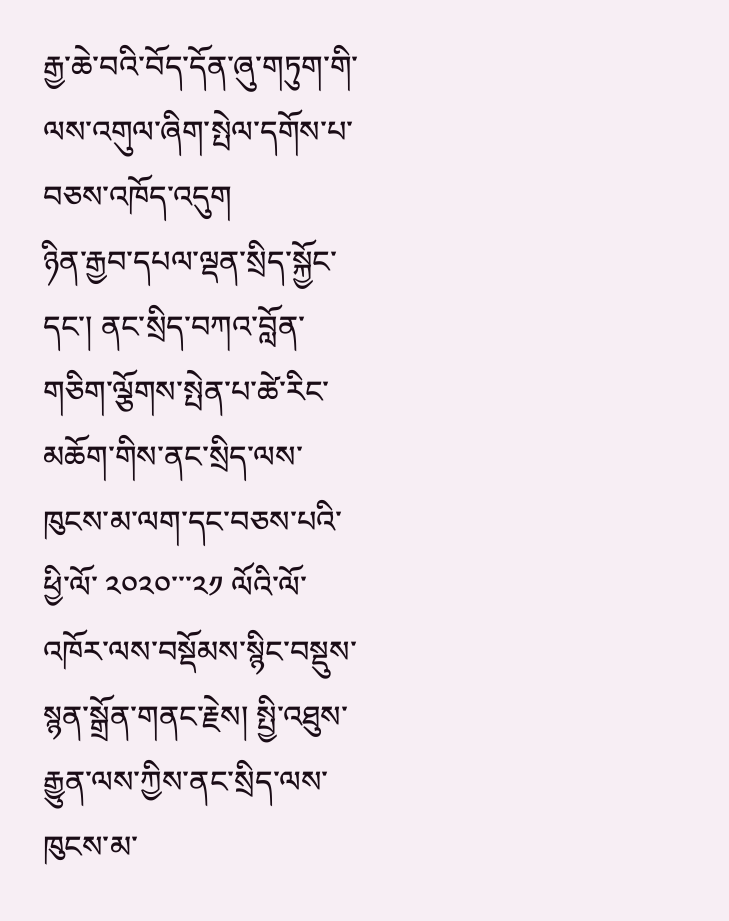རྒྱ་ཆེ་བའི་བོད་དོན་ཞུ་གཏུག་གི་ལས་འགུལ་ཞིག་སྤེལ་དགོས་པ་བཅས་འཁོད་འདུག
ཉིན་རྒྱབ་དཔལ་ལྡན་སྲིད་སྐྱོང་དང་། ནང་སྲིད་བཀའ་བློན་གཅིག་ལྕོགས་སྤེན་པ་ཚེ་རིང་མཆོག་གིས་ནང་སྲིད་ལས་ཁུངས་མ་ལག་དང་བཅས་པའི་ཕྱི་ལོ་ ༢༠༢༠་་་༢༡ ལོའི་ལོ་འཁོར་ལས་བསྡོམས་སྙིང་བསྡུས་སྙན་སྒྲོན་གནང་རྗེས། སྤྱི་འཐུས་རྒྱུན་ལས་ཀྱིས་ནང་སྲིད་ལས་ཁུངས་མ་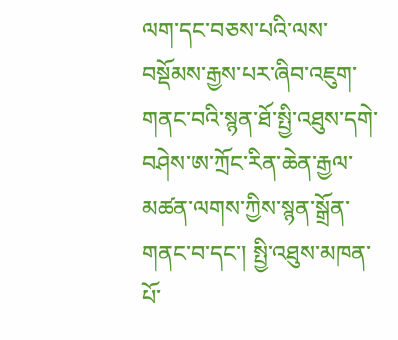ལག་དང་བཅས་པའི་ལས་བསྡོམས་རྒྱས་པར་ཞིབ་འཇུག་གནང་བའི་སྙན་ཐོ་སྤྱི་འཐུས་དགེ་བཤེས་ཨ་ཀྲོང་རིན་ཆེན་རྒྱལ་མཚན་ལགས་ཀྱིས་སྙན་སྒྲོན་གནང་བ་དང་། སྤྱི་འཐུས་མཁན་པོ་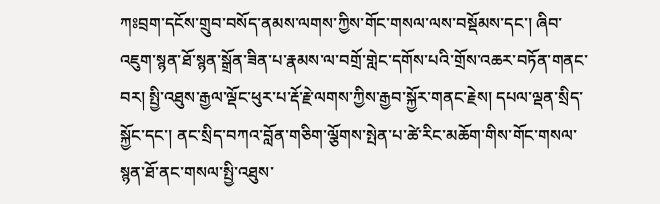ཀཿབྲག་དངོས་གྲུབ་བསོད་ནམས་ལགས་ཀྱིས་གོང་གསལ་ལས་བསྡོམས་དང་། ཞིབ་འཇུག་སྙན་ཐོ་སྙན་སྒྲོན་ཟིན་པ་རྣམས་ལ་བགྲོ་གླེང་དགོས་པའི་གྲོས་འཆར་བཏོན་གནང་བར། སྤྱི་འཐུས་རྒྱལ་ལྡོང་ཕུར་པ་རྡོ་རྗེ་ལགས་ཀྱིས་རྒྱབ་སྐྱོར་གནང་རྗེས། དཔལ་ལྡན་སྲིད་སྐྱོང་དང་། ནང་སྲིད་བཀའ་བློན་གཅིག་ལྕོགས་སྤེན་པ་ཚེ་རིང་མཆོག་གིས་གོང་གསལ་སྙན་ཐོ་ནང་གསལ་སྤྱི་འཐུས་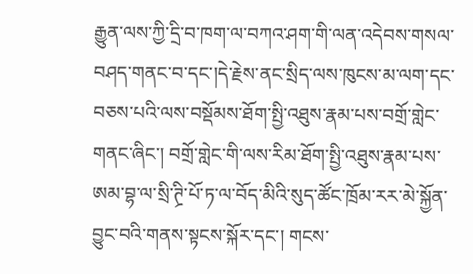རྒྱུན་ལས་ཀྱི་དྲི་བ་ཁག་ལ་བཀའ་ཤག་གི་ལན་འདེབས་གསལ་བཤད་གནང་བ་དང་།དེ་རྗེས་ནང་སྲིད་ལས་ཁུངས་མ་ལག་དང་བཅས་པའི་ལས་བསྡོམས་ཐོག་སྤྱི་འཐུས་རྣམ་པས་བགྲོ་གླེང་གནང་ཞིང་། བགྲོ་གླེང་གི་ལས་རིམ་ཐོག་སྤྱི་འཐུས་རྣམ་པས་ཨམ་བྷ་ལ་སྲི་ཊྲི་པོ་ཏ་ལ་བོད་མིའི་སུད་ཚོང་ཁྲོམ་རར་མེ་སྐྱོན་བྱུང་བའི་གནས་སྟངས་སྐོར་དང་། གངས་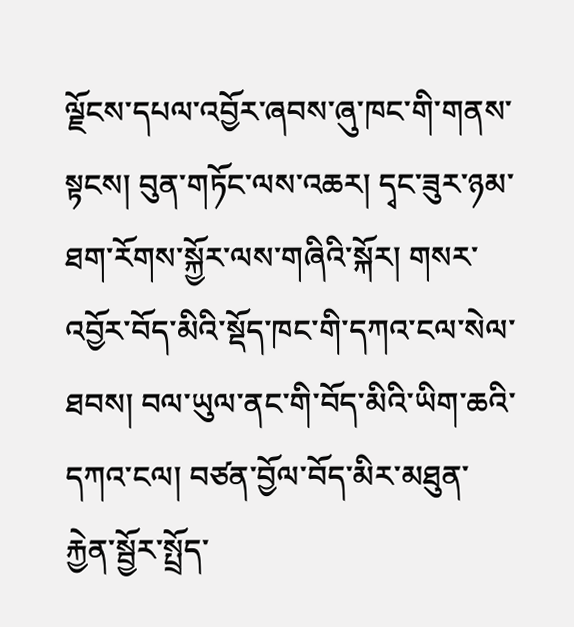ལྗོངས་དཔལ་འབྱོར་ཞབས་ཞུ་ཁང་གི་གནས་སྟངས། བུན་གཏོང་ལས་འཆར། དྭང་ཟུར་ཉམ་ཐག་རོགས་སྐྱོར་ལས་གཞིའི་སྐོར། གསར་འབྱོར་བོད་མིའི་སྡོད་ཁང་གི་དཀའ་ངལ་སེལ་ཐབས། བལ་ཡུལ་ནང་གི་བོད་མིའི་ཡིག་ཆའི་དཀའ་ངལ། བཙན་བྱོལ་བོད་མིར་མཐུན་རྐྱེན་སྦྱོར་སྤྲོད་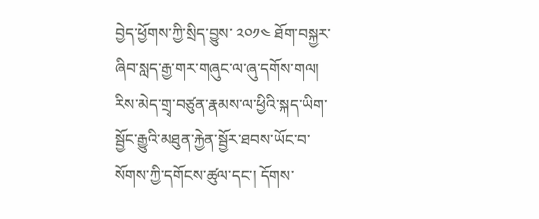བྱེད་ཕྱོགས་ཀྱི་སྲིད་བྱུས་ ༢༠༡༤ ཐོག་བསྐྱར་ཞིབ་སླད་རྒྱ་གར་གཞུང་ལ་ཞུ་དགོས་གལ། རིས་མེད་གྲྭ་བཙུན་རྣམས་ལ་ཕྱིའི་སྐད་ཡིག་སྦྱོང་རྒྱུའི་མཐུན་རྐྱེན་སྦྱོར་ཐབས་ཡོང་བ་སོགས་ཀྱི་དགོངས་ཚུལ་དང་། དོགས་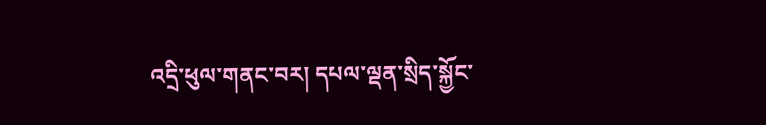འདྲི་ཕུལ་གནང་བར། དཔལ་ལྡན་སྲིད་སྐྱོང་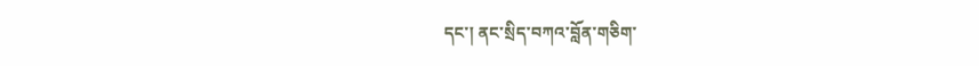དང་། ནང་སྲིད་བཀའ་བློན་གཅིག་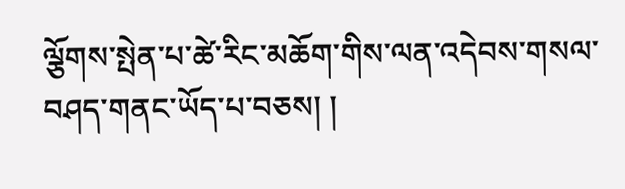ལྕོགས་སྤེན་པ་ཚེ་རིང་མཆོག་གིས་ལན་འདེབས་གསལ་བཤད་གནང་ཡོད་པ་བཅས། །